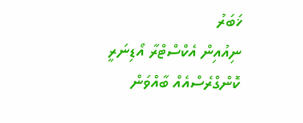ޚަބަރު
ނިއުއިން އެކްސްޓްރާ އޯޑިނަރީ ކޮންގްރެސްއެއް ބާއްވަން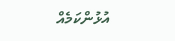އުޅުންކަމެއް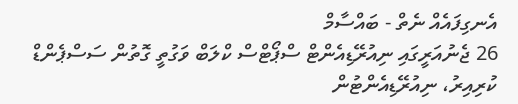އެނގިފައެއް ނެތް - ބައްސާމް
26 ޖެނުއަރީގައި ނިއުރޭޑިއެންޓް ސްޕޯޓްސް ކްލަބް ވަގުތީ ގޮތުން ސަސްޕެންޑް ކުރިއިރު، ނިއުރޭޑިއެންޓުން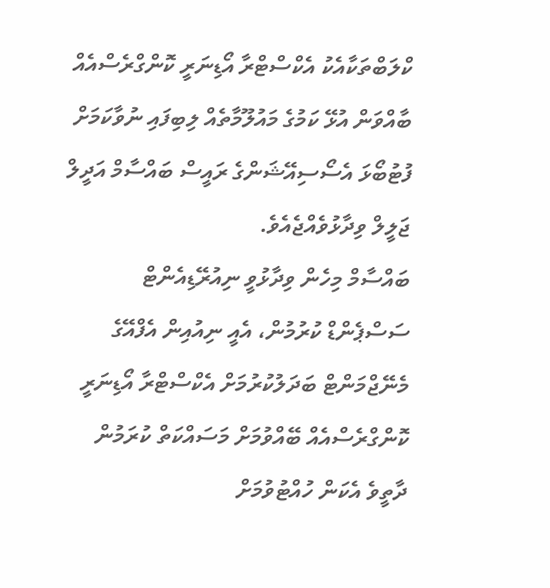ކްލަބްތަކާއެކު އެކްސްޓްރާ އޯޑިނަރީ ކޮންގްރެސްއެއް ބާއްވަން އުޅޭ ކަމުގެ މައުލޫމާތެއް ލިބިފައި ނުވާކަމަށް ފުޓުބޯޅަ އެސޯސިއޭޝަންގެ ރައީސް ބައްސާމް އަދީލް ޖަލީލް ވިދާޅުވެއްޖެއެވެ.
ބައްސާމް މިހެން ވިދާޅުވީ ނިއުރޭޑިއެންޓް ސަސްޕެންޑް ކުރުމުން، އެއީ ނިއުއިން އެފްއޭގެ މެނޭޖްމަންޓް ބަދަލުކުރުމަށް އެކްސްޓްރާ އޯޑިނަރީ ކޮންގްރެސްއެއް ބޭއްވުމަށް މަސައްކަތް ކުރަމުން ދާތީވެ އެކަން ހުއްޓުވުމަށް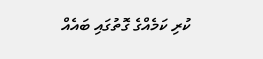ކުރި ކަމެއްގެ ގޮތުގައި ބައެއް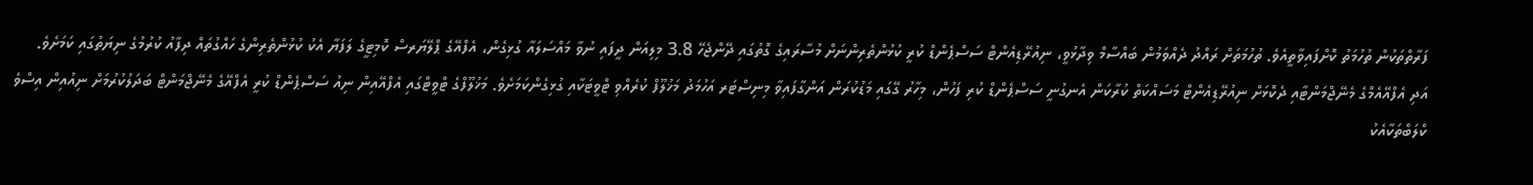ފަރާތްތަކުން ތުހުމަތު ކޮށްފައިވާތީއެވެ. ތުހުމަތަށް ރައްދު ދެއްވަމުން ބައްސާމް ވިދާޅުވީ، ނިއުރޭޑިއެންޓް ސަސްޕެންޑް ކުރީ ކުޅުންތެރިންނަށް މުސާރައިގެ ގޮތުގައި ދޭންޖެހޭ 3.8 މިލިއަން ދީފައި ނުވާ މައްސަލައާ ގުޅިގެން، އެފްއޭގެ ޕްލޭޔަރސް ކޮމިޓީގެ ލަފަޔާ އެކު ކުޅުންތެރިންގެ ހައްގުތައް ދިފާއު ކުރުމުގެ ނިޔަތުގައި ކަމަށެވެ.
އަދި އެފްއޭއެމްގެ މެނޭޖްމަންޓާއި ދެކޮޅަށް ނިއުރޭޑިއެންޓް މަސައްކަތް ކުރާކަން އެނގުނީ ސަސްޕެންޑް ކުރި ފަހުން، މިހާރު ގޭގައި މަޑުކުރަން އަންގާފައިވާ މިނިސްޓަރ އަހުމަދު މަޚުލޫފް ކުރެއްވި ޓްވީޓަކާއި ގުޅިގެންކަމަށެވެ. މަޚުލޫފްގެ ޓްވީޓްގައި އެފްއޭއިން ނިއު ސަސްޕެންޑް ކުރީ އެފްއޭގެ މެނޭޖްމަންޓް ބަދަލުކުރުމަށް ނިއުއިން އިސްވެ ކްލަބްތަކާއެކު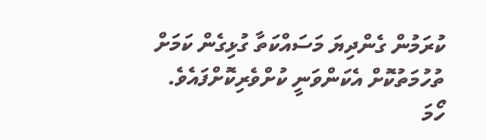ކުރަމުން ގެންދިޔަ މަސައްކަތާ ގުޅިގެން ކަމަށް ތުހުމަތުކޮށް އެކަންވަނީ ކުށްވެރިކޮށްފައެވެ.
ހޯމަ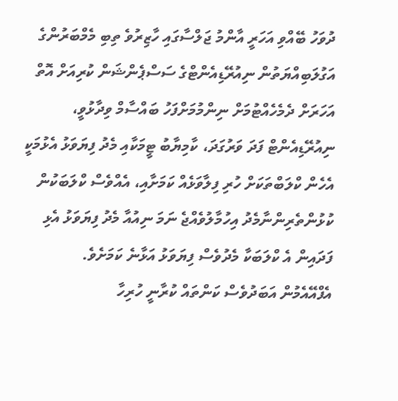ދުވަހު ބޭއްވި އަހަރީ އާންމު ޖަލްސާގައި ހާޒިރުވެ ތިބި މެމްބަރުންގެ އަގުލަބިއްޔަތުން ނިއުރޭޑިއެންޓްގެ ސަސްޕެންޝަން ކުރިއަށް އޮތް އަހަރަށް ދެމެހެއްޓުމަށް ނިންމުމަށްފަހު ބައްސާމް ވިދާޅުވީ، ނިއުރޭޑިއެންޓް ފަދަ ވަރުގަދަ، ކާމިޔާބު ޓީމަކާއި މެދު ފިޔަވަޅު އެޅުމަކީ އެހެން ކްލަބްތަކަށް ހުރި ފިލާވަޅެއް ކަމަށާއި، އެއްވެސް ކްލަބަކުން ކުޅުންތެރިންނާމެދު އިހުމާލުވެއްޖެ ނަމަ ނިއުއާ މެދު ފިޔަވަޅު އެޅި ފަދައިން އެ ކްލަބަކާ މެދުވެސް ފިޔަވަޅު އަޅާނެ ކަމަށެވެ.
އެފްއޭއެމުން އަބަދުވެސް ކަންތައް ކުރާނީ ހުރިހާ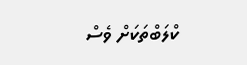ކްލަބްތަކަށް ވެސް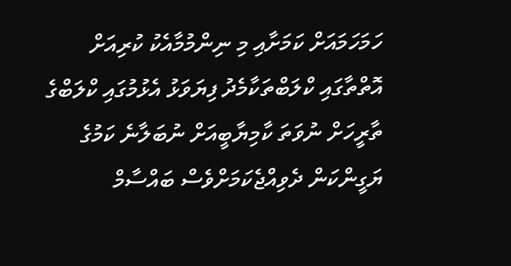ހަމަހަމައަށް ކަމަށާއި މި ނިންމުމާއެކު ކުރިއަށް އޮތްތާގައި ކްލަބްތަކާމެދު ފިޔަވަޅު އެޅުމުގައި ކްލަބްގެ ތާރީހަށް ނުވަތަ ކާމިޔާބީއަށް ނުބަލާނެ ކަމުގެ ޔަގީންކަން ދެވިއްޖެކަމަށްވެސް ބައްސާމް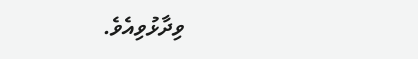ވިދާޅުވިއެވެ.